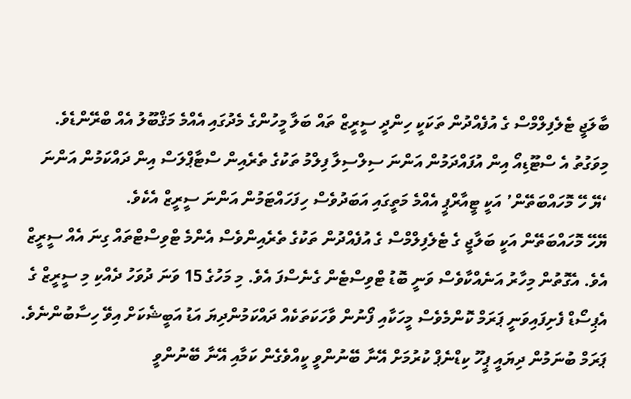ބާލަޖީ ޓެލެފިލްމްސް ގެ އުފެއްދުން ތަކަކީ ހިންދީ ސީރީޒް ތައް ބަލާ މީހުންގެ މެދުގައި އެއްމެ މަޤްބޫލު އެއް ބްރޭންޑެވެ. މިވަގުތު އެ ސްޓޫޑިއޯ އިން އުފައްދަމުން އަންނަ ސިލްސިލާ ފިލްމު ތަކުގެ ތެރެއިން ސްޓާޕްލަސް އިން ދައްކަމުން އަންނަ ‘ޔޭ ހޭ މޮހައްބަތޭން’ އަކީ ޓީއާރްޕީ އެއްމެ މަތީގައި އަބަދުވެސް ހިފަހައްޓަމުން އަންނަ ސީރީޒް އެކެވެ.
ޔޭހޭ މޮހައްބަތޭން އަކީ ބަލާޖީ ގެ ޓެލެފިލްމްސް ގެ އުފެއްދުން ތަކުގެ ތެރެއިންވެސް އެންމެ ޓްވިސްޓްތައް ގިނަ އެއް ސީރީޒް އެވެ. އެގޮތުން މިހާރު އަނެއްކާވެސް ވަނީ ބޮޑު ޓްވިސްޓެން ގެނެސްފަ އެވެ. މި މަހުގެ 15 ވަނަ ދުވަހު ދެއްކި މި ސީރީޒް ގެ އެޕިސޯޑް ފެށިފައިވަނީ ޕަރަމް ކޮންމެވެސް މީހަކާއި ފޯނުން ވާހަކަތަކެއް ދައްކަމުންދިޔަ އަޑު އަބީޝެކަށް އިވޭ ހިސާބުންނެވެ. ޕަރަމް ބުނަމުން ދިޔައީ ޕީހޫ ކިޑްނެޕް ކުރުމަށް އޭނާ ބޭނުންވީ ކީއްވެގެން ކަމާއި އޭނާ ބޭނުންވީ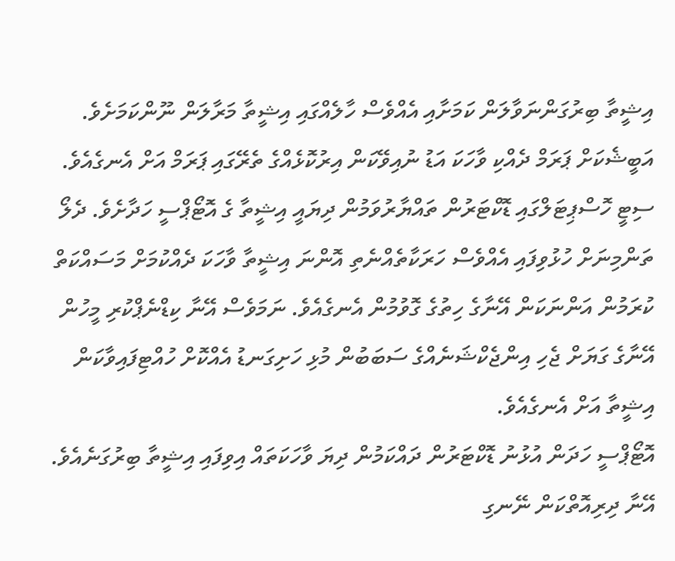އިޝީތާ ބިރުގަންނަވާލަން ކަމަށާއި އެއްވެސް ހާލެއްގައި އިޝީތާ މަރާލަން ނޫންކަމަށެވެ. އަބީޝެކަށް ޕަރަމް ދެއްކި ވާހަކަ އަޑު ނުއިވޭކަން އިރުކޮޅެއްގެ ތެރޭގައި ޕަރަމް އަށް އެނގެއެވެ.
ސިޓީ ހޮސްޕިޓަލްގައި ޑޮކްޓަރުން ތައްޔާރުވަމުން ދިޔައީ އިޝީތާ ގެ އޮޓޯޕްސީ ހަދާށެވެ. ދެލޯ ތަންމިނަށް ހުޅުވިފައި އެއްވެސް ހަރަކާތެއްނެތި އޮންނަ އިޝީތާ ވާހަކަ ދެއްކުމަށް މަސައްކަތް ކުރަމުން އަންނަކަން އޭނާގެ ހިތުގެ ގޮވުމުން އެނގެއެވެ. ނަމަވެސް އޭނާ ކިޑްނެޕްކުރި މީހުން އޭނާގެ ގަޔަށް ޖެހި އިންޖެކްޝަނެއްގެ ސަބަބުން މުޅި ހަށިގަނޑު އެއްކޮށް ހުއްޓިފައިވާކަން އިޝީތާ އަށް އެނގެއެވެ.
އޮޓޯޕްސީ ހަދަން އުޅުނު ޑޮކްޓަރުން ދައްކަމުން ދިޔަ ވާހަކަތައް އިވިފައި އިޝީތާ ބިރުގަނެއެވެ. އޭނާ ދިރިއޮތްކަން ނޭނގި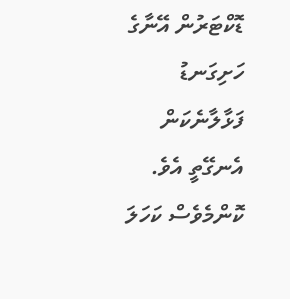ޑޮކްޓަރުން އޭނާގެ ހަށިގަނޑު ފަޅާލާނެކަން އެނގޭތީ އެވެ. ކޮންމެވެސް ކަހަލަ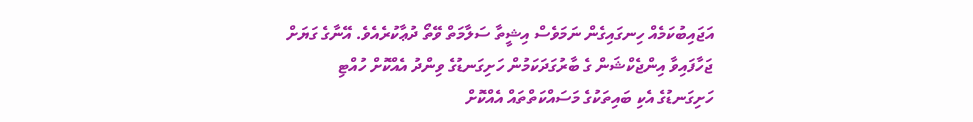އަޖައިބުކަމެއް ހިނގައިގެން ނަމަވެސް އިޝީތާ ސަލާމަތް ވޭތޯ ދުޢާކުރެއެވެ. އޭނާގެ ގަޔަށް ޖަހާފައިވާ އިންޖެކްޝަން ގެ ބާރުގަދަކަމުން ހަށިގަނޑުގެ ވިންދު އެއްކޮށް ހުއްޓި ހަށިގަނޑުގެ އެކި ބައިތަކުގެ މަސައްކަތްތައް އެއްކޮށް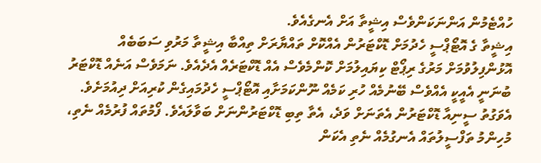ހުއްޓެމުން އަންނަކަންވެސް އިޝީތާ އަށް އެނގެއެވެ.
އިޝީތާ ގެ އޮޓޯޕްސީ ހެދުމަށް ޑޮކްޓަރުން އެއްކޮށް ތައްޔާރަށް ތިއްބާ އިޝީތާ މަރުވި ސަބަބެއް އޮޅުންފިލުވުމަށް މަރުގެ ރިޕޯޓް ކިޔައިލުމަށް ކޮންމެވެސް އެއް ޑޮކްޓަރެއް އެދެއެވެ. ނަމަވެސް އަނެއް ޑޮކްޓަރު ބުނަނީ އެއީކީ އެއްވެސް ބޭނުމެއް ހުރި ކަމެއް ނޫންކަމަށާއި އޮޓޯޕްސީ ހެދުމައިގެން ކުރިއަށް ދިއުމަށެވެ.
އެވަގުތު ސީނިއާ ޑޮކްޓަރުން އެތަނަށް ވަދެ، އެތާ ތިބި ޑޮކްޓަރުންނަށް ބަވާލައެވެ. ފޯމުތައް ފުރުމެއް ނެތި، މުހިންމު ތަފްސީލުތައް އެނގުމެއް ނެތި އެކަން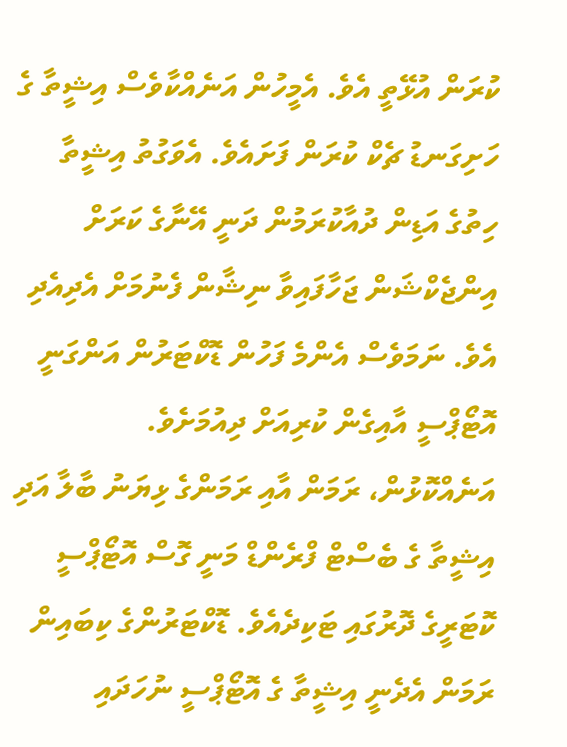ކުރަން އުޅޭތީ އެވެ. އެމީހުން އަނެއްކާވެސް އިޝީތާ ގެ ހަށިގަނޑު ޗެކް ކުރަން ފަށައެވެ. އެވަގުތު އިޝީތާ ހިތުގެ އަޑިން ދުއާކުރަމުން ދަނީ އޭނާގެ ކަރަށް އިންޖެކްޝަން ޖަހާފައިވާ ނިޝާން ފެނުމަށް އެދިއެދި އެވެ. ނަމަވެސް އެންމެ ފަހުން ޑޮކްޓަރުން އަންގަނީ އޮޓޯޕްސީ އާއިގެން ކުރިއަށް ދިއުމަށެވެ.
އަނެއްކޮޅުން، ރަމަން އާއި ރަމަންގެ ޅިޔަނު ބާލާ އަދި އިޝީތާ ގެ ބެސްޓް ފްރެންޑް މަނީ ގޮސް އޮޓޯޕްސީ ކޮޓަރީގެ ދޮރުގައި ޓަކިދެއެވެ. ޑޮކްޓަރުންގެ ކިބައިން ރަމަން އެދެނީ އިޝީތާ ގެ އޮޓޯޕްސީ ނުހަދައި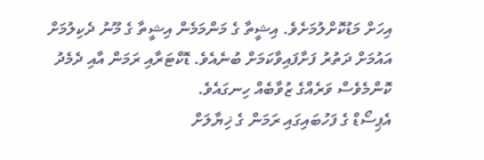އިހަށް މަޑުކޮށްލުމަށެވެ. އިޝީތާ ގެ މަންމަމެން އިޝީތާ ގެ މޫނު ދެކިލުމަށް އައުމަށް ދަތުރު ފަށާފައިވާކަމަށް ބުނެއެވެ. ޑޮކްޓަރާއި ރަމަން އާއި ދެމެދު ކޮންމެވެސް ވަރެއްގެ ޒުވާބެއް ހިނގައެވެ.
އެޕިސޯޑް ގެ ފަހުބައިގައި ރަމަން ގެ ޚިޔާލަށް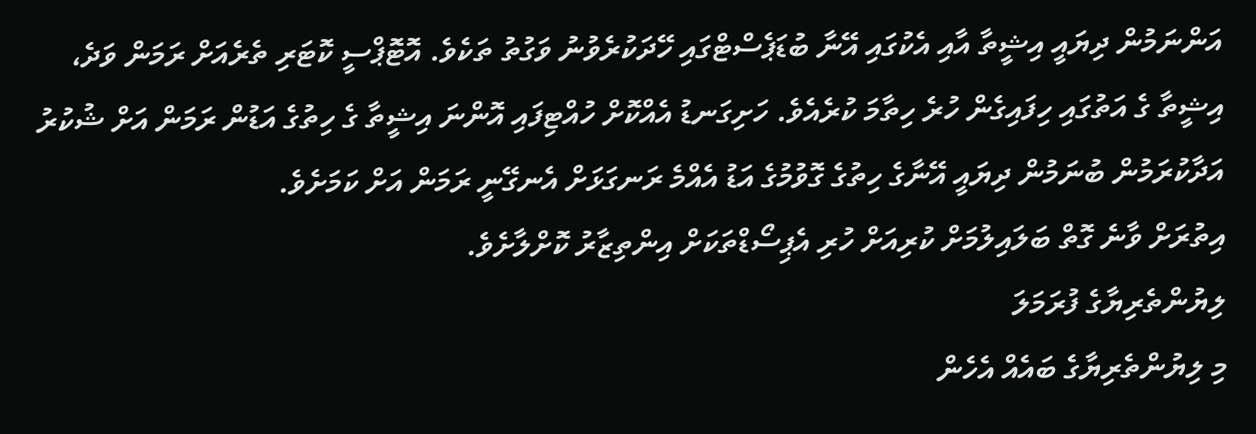އަންނަމުން ދިޔައީ އިޝީތާ އާއި އެކުގައި އޭނާ ބުޑަޕެސްޓްގައި ހޭދަކުރެވުނު ވަގުތު ތަކެވެ. އޮޓޮޕްސީ ކޮޓަރި ތެރެއަށް ރަމަން ވަދެ، އިޝީތާ ގެ އަތުގައި ހިފައިގެން ހުރެ ހިތާމަ ކުރެއެވެ. ހަށިގަނޑު އެއްކޮށް ހުއްޓިފައި އޮންނަ އިޝީތާ ގެ ހިތުގެ އަޑުން ރަމަން އަށް ޝުކުރު އަދާކުރަމުން ބުނަމުން ދިޔައީ އޭނާގެ ހިތުގެ ގޮވުމުގެ އަޑު އެއްމެ ރަނގަޅަށް އެނގޭނީ ރަމަން އަށް ކަމަށެވެ.
އިތުރަށް ވާނެ ގޮތް ބަލައިލުމަށް ކުރިއަށް ހުރި އެޕިސޯޑްތަކަށް އިންތިޒާރު ކޮށްލާށެވެ.
ލިޔުންތެރިޔާގެ ފުރަމަލަ
މި ލިޔުންތެރިޔާގެ ބައެއް އެހެން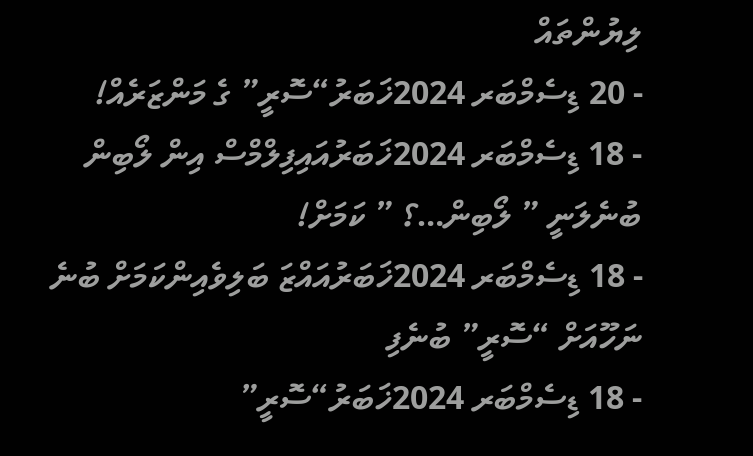ލިޔުންތައް
- 20 ޑިސެމްބަރ 2024ޚަބަރު“ސޮރީ” ގެ މަންޒަރެއް!
- 18 ޑިސެމްބަރ 2024ޚަބަރުއައިފިލްމްސް އިން ލޯބިން ބުނެލަނީ ” ލޯބިން…؟ ” ކަމަށް!
- 18 ޑިސެމްބަރ 2024ޚަބަރުއައްޒަ ބަލިވެއިންކަމަށް ބުނެ ނަހޫއަށް “ސޮރީ” ބުނެފި
- 18 ޑިސެމްބަރ 2024ޚަބަރު“ސޮރީ”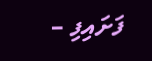ފަށައިފި –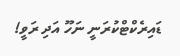ޑައިރެކްޓްކުރަނީ ނަހޫ އަދި ރަވީ!